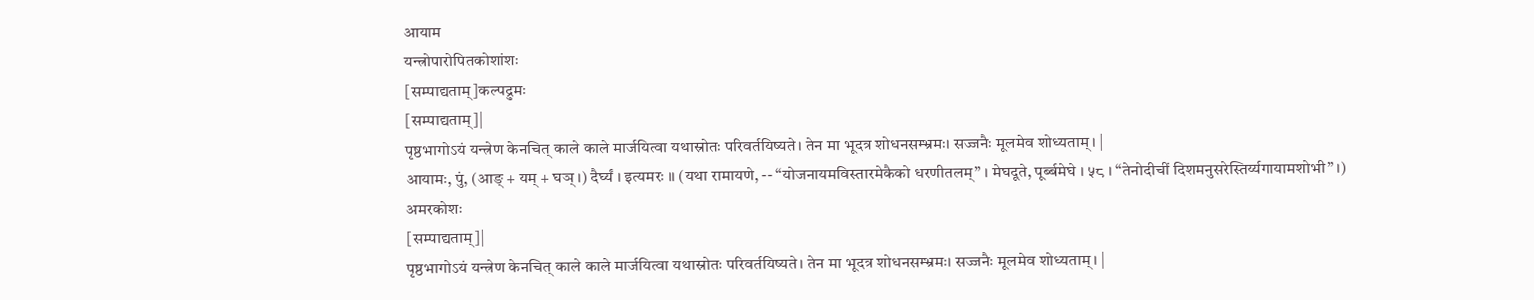आयाम
यन्त्रोपारोपितकोशांशः
[सम्पाद्यताम्]कल्पद्रुमः
[सम्पाद्यताम्]|
पृष्ठभागोऽयं यन्त्रेण केनचित् काले काले मार्जयित्वा यथास्रोतः परिवर्तयिष्यते। तेन मा भूदत्र शोधनसम्भ्रमः। सज्जनैः मूलमेव शोध्यताम्। |
आयामः, पुं, (आङ् + यम् + घञ् ।) दैर्घ्यं । इत्यमरः ॥ (यथा रामायणे, -- “योजनायमविस्तारमेकैको धरणीतलम्” । मेघदूते, पूर्ब्बमेघे । ५८ । “तेनोदीचीं दिशमनुसरेस्तिर्य्यगायामशोभी” ।)
अमरकोशः
[सम्पाद्यताम्]|
पृष्ठभागोऽयं यन्त्रेण केनचित् काले काले मार्जयित्वा यथास्रोतः परिवर्तयिष्यते। तेन मा भूदत्र शोधनसम्भ्रमः। सज्जनैः मूलमेव शोध्यताम्। |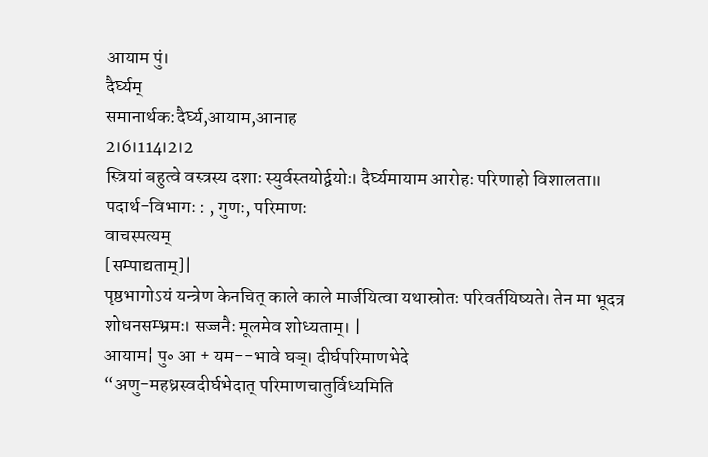आयाम पुं।
दैर्घ्यम्
समानार्थक:दैर्घ्य,आयाम,आनाह
2।6।114।2।2
स्त्रियां बहुत्वे वस्त्रस्य दशाः स्युर्वस्तयोर्द्वयोः। दैर्घ्यमायाम आरोहः परिणाहो विशालता॥
पदार्थ-विभागः : , गुणः, परिमाणः
वाचस्पत्यम्
[सम्पाद्यताम्]|
पृष्ठभागोऽयं यन्त्रेण केनचित् काले काले मार्जयित्वा यथास्रोतः परिवर्तयिष्यते। तेन मा भूदत्र शोधनसम्भ्रमः। सज्जनैः मूलमेव शोध्यताम्। |
आयाम¦ पु॰ आ + यम--भावे घञ्। दीर्घपरिमाणभेदे
“अणु-महध्रस्वदीर्घभेदात् परिमाणचातुर्विध्यमिति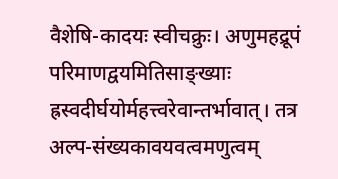वैशेषि-कादयः स्वीचक्रुः। अणुमहद्रूपं परिमाणद्वयमितिसाङ्ख्याः ह्रस्वदीर्घयोर्महत्त्वरेवान्तर्भावात्। तत्र अल्प-संख्यकावयवत्वमणुत्वम्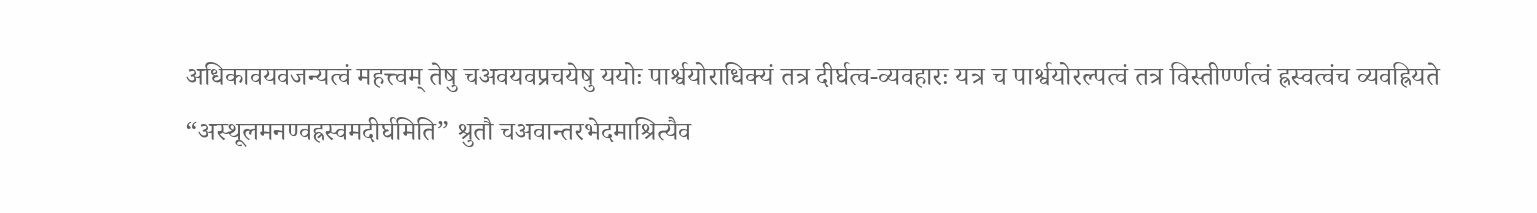अधिकावयवजन्यत्वं महत्त्वम् तेषु चअवयवप्रचयेषु ययोः पार्श्वयोराधिक्यं तत्र दीर्घत्व-व्यवहारः यत्र च पार्श्वयोरल्पत्वं तत्र विस्तीर्ण्णत्वं ह्रस्वत्वंच व्यवह्रियते
“अस्थूलमनण्वह्रस्वमदीर्घमिति” श्रुतौ चअवान्तरभेदमाश्रित्यैव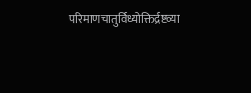परिमाणचातुर्विध्योक्तिर्द्रष्टव्या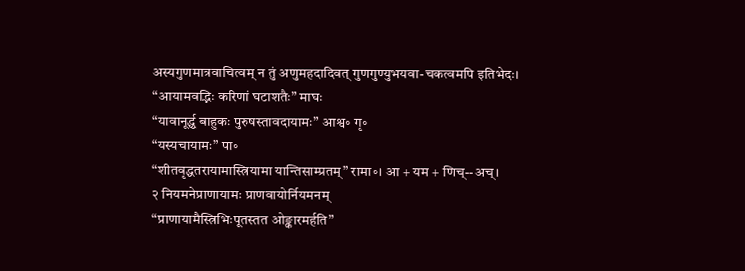अस्यगुणमात्रवाचित्वम् न तुं अणुमहदादिवत् गुणगुण्युभयवा-चकत्वमपि इतिभेदः।
“आयामवद्भिः करिणां घटाशतैः” माघः
“यावानूर्द्ध्व बाहुकः पुरुषस्तावदायामः” आश्व॰ गृ॰
“यस्यचायामः” पा॰
“शीतवृद्धतरायामास्त्रियामा यान्तिसाम्प्रतम्” रामा॰। आ + यम + णिच्--अच्।
२ नियमनेप्राणायामः प्राणवायोर्नियमनम्
“प्राणायामैस्त्रिभिःपूतस्तत ओङ्कारमर्हति”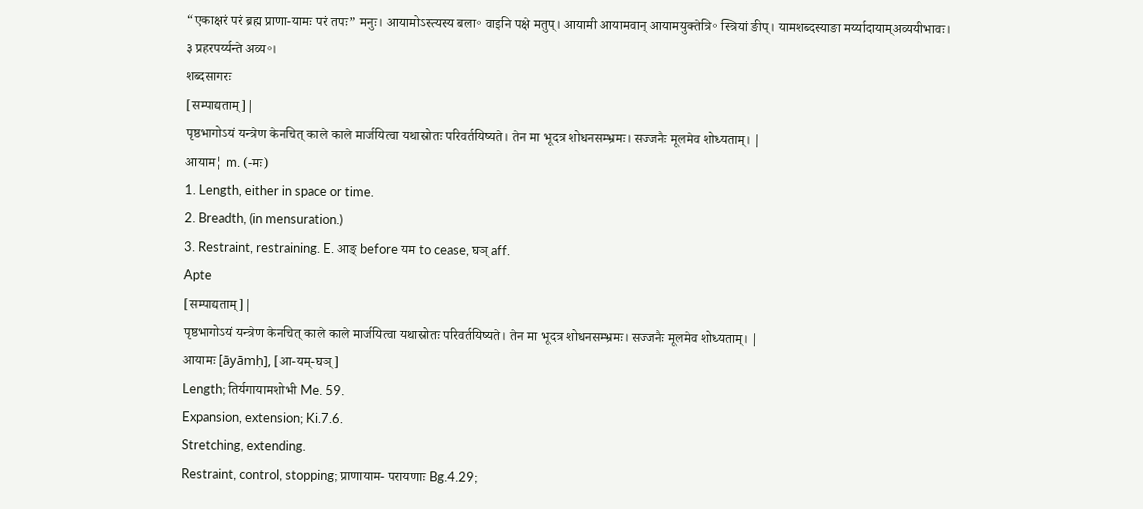“एकाक्षरं परं ब्रह्म प्राणा-यामः परं तपः” मनुः। आयामोऽस्त्यस्य बला॰ वाइनि पक्षे मतुप्। आयामी आयामवान् आयामयुक्तेत्रि॰ स्त्रियां ङीप्। यामशब्दस्याङा मर्य्यादायाम्अव्ययीभावः।
३ प्रहरपर्य्यन्ते अव्य॰।
शब्दसागरः
[सम्पाद्यताम्]|
पृष्ठभागोऽयं यन्त्रेण केनचित् काले काले मार्जयित्वा यथास्रोतः परिवर्तयिष्यते। तेन मा भूदत्र शोधनसम्भ्रमः। सज्जनैः मूलमेव शोध्यताम्। |
आयाम¦ m. (-मः)
1. Length, either in space or time.
2. Breadth, (in mensuration.)
3. Restraint, restraining. E. आङ् before यम to cease, घञ् aff.
Apte
[सम्पाद्यताम्]|
पृष्ठभागोऽयं यन्त्रेण केनचित् काले काले मार्जयित्वा यथास्रोतः परिवर्तयिष्यते। तेन मा भूदत्र शोधनसम्भ्रमः। सज्जनैः मूलमेव शोध्यताम्। |
आयामः [āyāmḥ], [आ-यम्-घञ्]
Length; तिर्यगायामशोभी Me. 59.
Expansion, extension; Ki.7.6.
Stretching, extending.
Restraint, control, stopping; प्राणायाम- परायणाः Bg.4.29;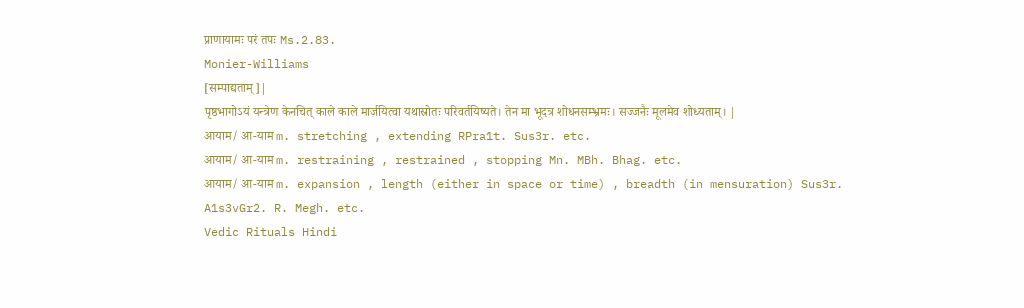प्राणायामः परं तपः Ms.2.83.
Monier-Williams
[सम्पाद्यताम्]|
पृष्ठभागोऽयं यन्त्रेण केनचित् काले काले मार्जयित्वा यथास्रोतः परिवर्तयिष्यते। तेन मा भूदत्र शोधनसम्भ्रमः। सज्जनैः मूलमेव शोध्यताम्। |
आयाम/ आ-याम m. stretching , extending RPra1t. Sus3r. etc.
आयाम/ आ-याम m. restraining , restrained , stopping Mn. MBh. Bhag. etc.
आयाम/ आ-याम m. expansion , length (either in space or time) , breadth (in mensuration) Sus3r. A1s3vGr2. R. Megh. etc.
Vedic Rituals Hindi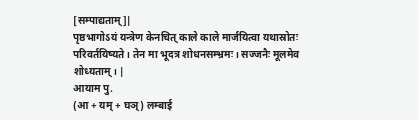[सम्पाद्यताम्]|
पृष्ठभागोऽयं यन्त्रेण केनचित् काले काले मार्जयित्वा यथास्रोतः परिवर्तयिष्यते। तेन मा भूदत्र शोधनसम्भ्रमः। सज्जनैः मूलमेव शोध्यताम्। |
आयाम पु.
(आ + यम् + घञ्) लम्बाई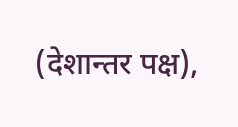(देशान्तर पक्ष),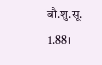बौ.शु.सू. 1.88।